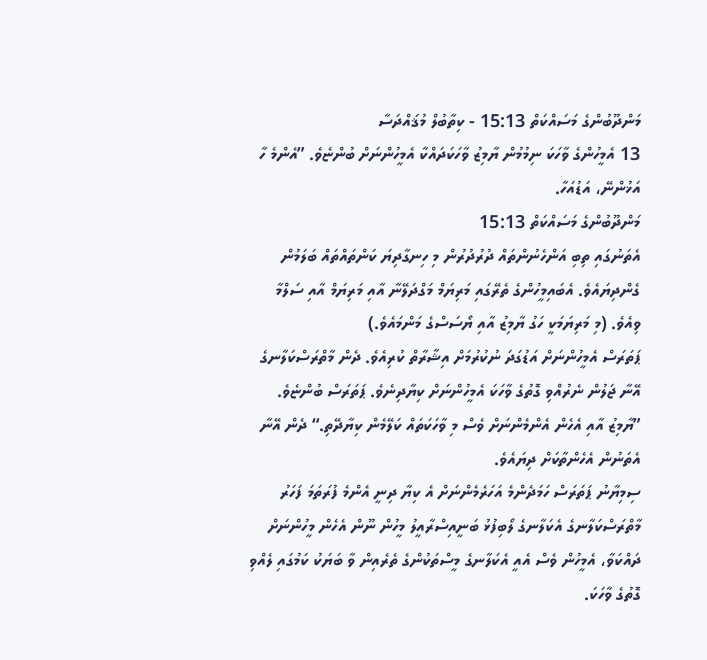މަންދޫބުންގެ މަސައްކަތް 15:13 - ކިތާބުލް މުޤައްދަސާ
13 އެމީހުންގެ ވާހަކަ ނިމުމުން ޔާމިޒު ވާހަކަދައްކާ އެމީހުންނަށް ބުންޏެވެ. ”އެންމެ ހާ އަޚުންނޭ، އަޑުއަހާ.
މަންދޫބުންގެ މަސައްކަތް 15:13
އެތަނުގައި ތިބި އަންހެނުންތައް ދުރުދުރުން މި ހިނގާދިޔަ ކަންތައްތައް ބަލަމުން ގެންދިޔައެވެ. އެބައިމީހުންގެ ތެރޭގައި މަރިޔަމް މަގްދަލޭނާ އާއި މަރިޔަމް އާއި ސަލްމާ ވިއެވެ. (މި މަރިޔަމަކީ ހަގު ޔާމިޒު އާއި ޔޯސަސްގެ މަންމައެވެ.)
ޕަތަރަސް އެމީހުންނަށް އަޑުގަދަ ނުކުރުމަށް އިޝާރާތް ކުރިއެވެ. ދެން މާތްރަސްކަލާނގެ އޭނާ ޖަލުން ނެރުއްވި ގޮތުގެ ވާހަކަ އެމީހުންނަށް ކިޔާދިނެވެ. ޕަތަރަސް ބުންޏެވެ. ”ޔާމިޒު އާއި އެހެން އެންމެންނަށް ވެސް މި ވާހަކަތައް ކަލޭމެން ކިޔާދޭތި.“ ދެން އޭނާ އެތަނުން އެހެންތާކަށް ދިޔައެވެ.
ސިމިޔާނު ޕަތަރަސް ހަމަދެންމެ އަހަރެމެންނަށް އެ ކިޔާ ދިނީ އެންމެ ފުރަތަމަ ފަހަރު މާތްރަސްކަލާނގެ އެކަލާނގެ ލޯބިފުޅު ބަނީއިސްރާއީލު މީހުން ނޫން އެހެން މީހުންނަށް ދައްކަވާ، އެމީހުން ވެސް އެއީ އެކަލާނގެ މީސްތަކުންގެ ތެރެއިން ވާ ބަޔަކު ކަމުގައި ލެއްވި ގޮތުގެ ވާހަކަ.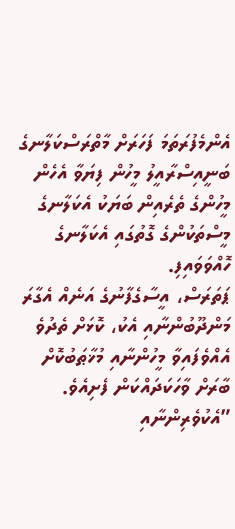އެންމެފުރަތަމަ ފަހަރަށް މާތްރަސްކަލާނގެ ބަނީއިސްރާއީލު މީހުން ފިޔަވާ އެހެން މީހުންގެ ތެރެއިން ބަޔަކު އެކަލާނގެ މީސްތަކުންގެ ގޮތުގައި އެކަލާނގެ ހޮއްވަވައިފި.
ޕަތަރަސް، އީސާގެފާނުގެ އަނެއް އެގާރަ މަންދޫބުންނާއި އެކު، ކޮޅަށް ތެދުވެ އެއްވެފައިވާ މީހުންނާއި މުޚާޠަބުކޮށް ބާރަށް ވާހަކަދައްކަން ފެށިއެވެ. ”އެކުވެރިންނާއި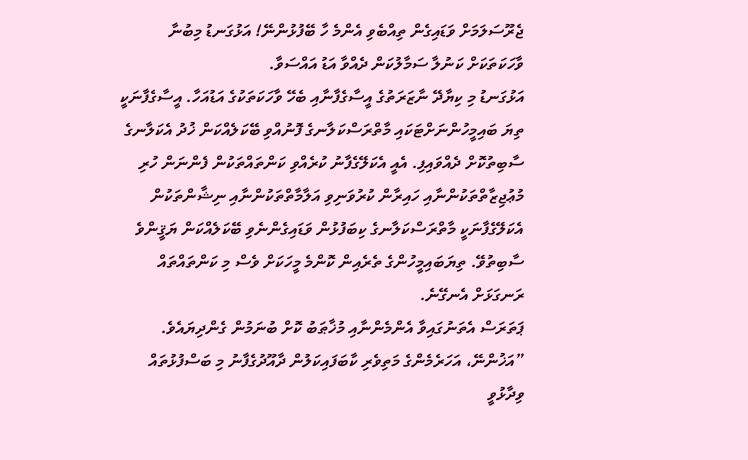ޖެރޫސަލަމަށް ވަޑައިގެން ތިއްބެވި އެންމެ ހާ ބޭފުޅުންނޭ! އަޅުގަނޑު މިބުނާ ވާހަކަތަކަށް ކަނުލާ ސަމާލުކަން ދެއްވާ އަޑު އައްސަވާ.
އަޅުގަނޑު މި ކިޔާދޭ ނާޒަރަތުގެ އީސާގެފާނާއި ބެހޭ ވާހަކަތަކުގެ އަޑުއަހާ. އީސާގެފާނަކީ ތިޔަ ބައިމީހުންނަށްޓަކައި މާތްރަސްކަލާނގެ ފޮނުއްވި ބޭކަލެއްކަން ޚުދު އެކަލާނގެ ސާބިތުކޮށް ދެއްވައިފި. އެއީ އެކަލޭގެފާނު ކުރެއްވި ކަންތައްތަކުން ފެންނަން ހުރި މުޢުޖިޒާތްތަކުންނާއި ހައިރާން ކުރުވަނިވި އަލާމާތްތަކުންނާއި ނިޝާންތަކުން އެކަލޭގެފާނަކީ މާތްރަސްކަލާނގެ ކިބަފުޅުން ވަޑައިގެންނެވި ބޭކަލެއްކަން ޔަޤީންވެ ސާބިތުވޭ. ތިޔަބައިމީހުންގެ ތެރެއިން ކޮންމެ މީހަކަށް ވެސް މި ކަންތައްތައް ރަނގަޅަށް އެނގޭނެ.
ޕަތަރަސް އެތަނުގައިވާ އެންމެންނާއި މުޚާޠަބު ކޮށް ބުނަމުން ގެންދިޔައެވެ. ”އަޚުންނޭ، އަހަރެމެންގެ މަތިވެރި ކާބަފައިކަލުން ދާއޫދުގެފާނު މި ބަސްފުޅުތައް ވިދާޅުވީ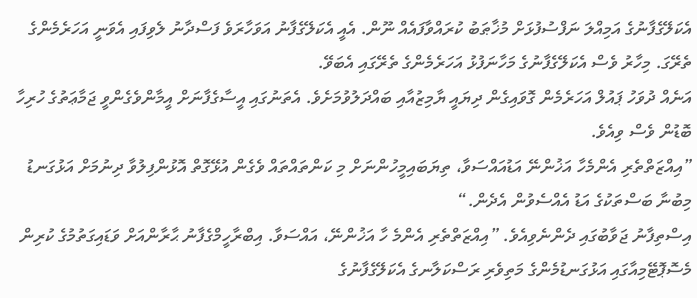އެކަލޭގެފާނުގެ އަމިއްލަ ނަފްސުފުޅަށް މުޚާޠަބު ކުރައްވާފައެއް ނޫން. އެއީ އެކަލޭގެފާނު އަވަހާރަވެ ފަސްދާނު ލެވިފައި އެވަނީ އަހަރެމެންގެ ތެރޭގަ. މިހާރު ވެސް އެކަލޭގެފާނުގެ މަހާނަފުޅު އަހަރެމެންގެ ތެރޭގައި އެބަވޭ.
އަނެއް ދުވަހު ޕައުލް އަހަރެމެން ގޮވައިގެން ދިޔައީ ޔާމިޒުއާއި ބައްދަލުވުމަށެވެ. އެތަނުގައި އީސާގެފާނަށް އީމާންވެގެންވީ ޖަމާޢަތުގެ ހުރިހާ ބޮޑުން ވެސް ވިއެވެ.
”އިއްޒަތްތެރި އެންމެހާ އަޚުންނޭ އަޑުއައްސަވާ، ތިޔަބައިމީހުންނަށް މި ކަންތައްތައް ވެގެން އުޅޭގޮތް އޮޅުންފިލުވާ ދިނުމަށް އަޅުގަނޑު މިބުނާ ބަސްތަކުގެ އަޑު އެއްސެވުން އެދެން.“
އިސްތިފާނު ޖަވާބުގައި ދެންނެވިއެވެ. ”އިއްޒަތްތެރި އެންމެ ހާ އަޚުންނޭ، އައްސަވާ. އިބްރާހީމްގެފާނު ޙާރާންއަށް ވަޑައިގަތުމުގެ ކުރިން މެސޮޕޮޓޭމިއާގައި އަޅުގަނޑުމެންގެ މަތިވެރި ރަސްކަލާނގެ އެކަލޭގެފާނުގެ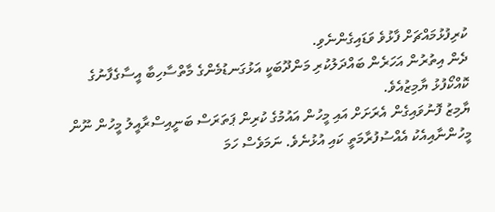ކުރިފުޅުމައްޗަށް ފާޅުވެ ވަޑައިގެންނެވި.
ދެން އިތުރުން އަހަރެން ބައްދަލުކުރި މަންދޫބަކީ އަޅުގަނޑުމެންގެ މާތްސާހިބާ އީސާގެފާނުގެ ކޮއްކޯފުޅު ޔާމިޒުއެވެ.
ޔާމިޒު ފޮނުވައިގެން އެރަށަށް އައި މީހުން އައުމުގެ ކުރިން ޕަތަރަސް ބަނީއިސްރާއީލު މީހުން ނޫން މީހުންނާއިއެކު އެއްސުފުރާމަތީ ކައި އުޅުނެވެ. ނަމަވެސް ހަމަ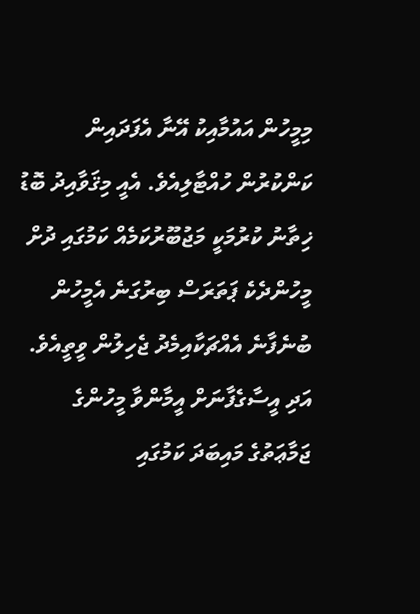މިމީހުން އައުމާއިކު އޭނާ އެފަދައިން ކަންކުރުން ހުއްޓާލިއެވެ. އެއީ މިޤަވާއިދު ބޮޑު ޚިތާނު ކުރުމަކީ މަޖުބޫރުކަމެއް ކަމުގައި ދުށް މީހުންދެކެ ޕަތަރަސް ބިރުގަނެ އެމީހުން ބުނެފާނެ އެއްޗަކާއިމެދު ޖެހިލުން ވީތީއެވެ.
އަދި އީސާގެފާނަށް އީމާންވާ މީހުންގެ ޖަމާޢަތުގެ މައިބަދަ ކަމުގައި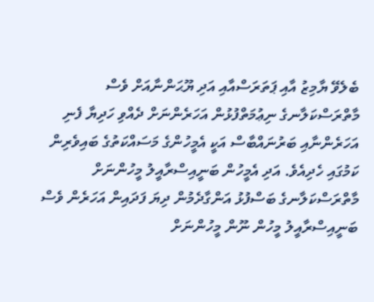ބެލެވޭ ޔާމިޒު އާއި ޕަތަރަސްއާއި އަދި ޔޫޙަންނާއަށް ވެސް މާތްރަސްކަލާނގެ ނިޢުމަތްފުޅުން އަހަރެންނަށް ދެއްވި ހަދިޔާ ފެނި އަހަރެންނާއި ބަރުނައްބާސް އަކީ އެމީހުންގެ މަސައްކަތުގެ ބައިވެރިން ކަމުގައި ހެދިއެވެ. އަދި އެމީހުން ބަނީއިސްރާއީލު މީހުންނަށް މާތްރަސްކަލާނގެ ބަސްފުޅު އަންގާދެމުން ދިޔަ ފަދައިން އަހަރެން ވެސް ބަނީއިސްރާއީލު މީހުން ނޫން މީހުންނަށް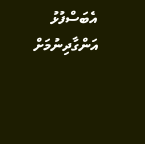އެބަސްފުޅު އަންގާދިނުމަށް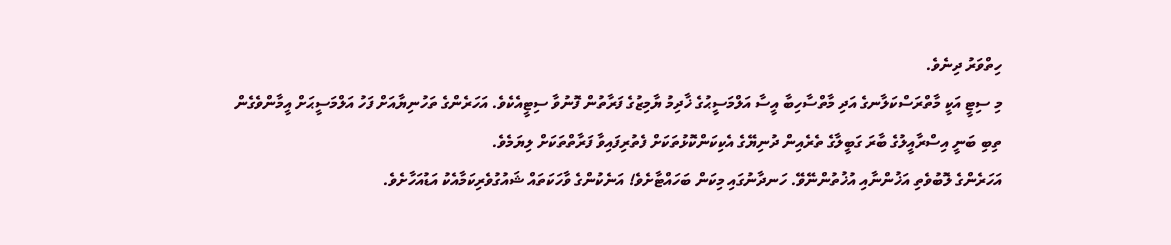ހިތްވަރު ދިނެވެ.
މި ސިޓީ އަކީ މާތްރަސްކަލާނގެ އަދި މާތްސާހިބާ އީސާ އަލްމަސީޙުގެ ޚާދިމު ޔާމިޒުގެ ފަރާތުން ފޮނުވާ ސިޓީއެކެވެ. އަހަރެންގެ ތަހުނިޔާއަށް ފަހު އަލްމަސީޙަށް އީމާންވެގެން ތިބި ބަނީ އިސްރާއީލުގެ ބާރަ ގަބީލާގެ ތެރެއިން ދުނިޔޭގެ އެކިކަންކޮޅުތަކަށް ފެތުރިފައިވާ ފަރާތްތަކަށް ލިޔަމެވެ.
އަހަރެންގެ ލޮބުވެތި އަޚުންނާއި އުޚުތުންނޭވޭ. ހަނދާނުގައި މިކަން ބަހައްޓާށެވެ! އަނެކުންގެ ވާހަކަތައް ޝައުގުވެރިކަމާއެކު އަޑުއަހާށެވެ.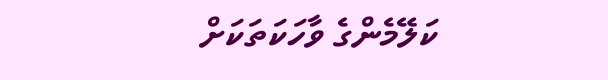ކަލޭމެންގެ ވާހަކަތަކަށް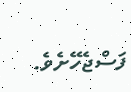ފަސްޖެހޭށެވެ.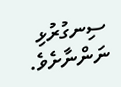ސިނގުރުޅި ނަންނާށެވެ.